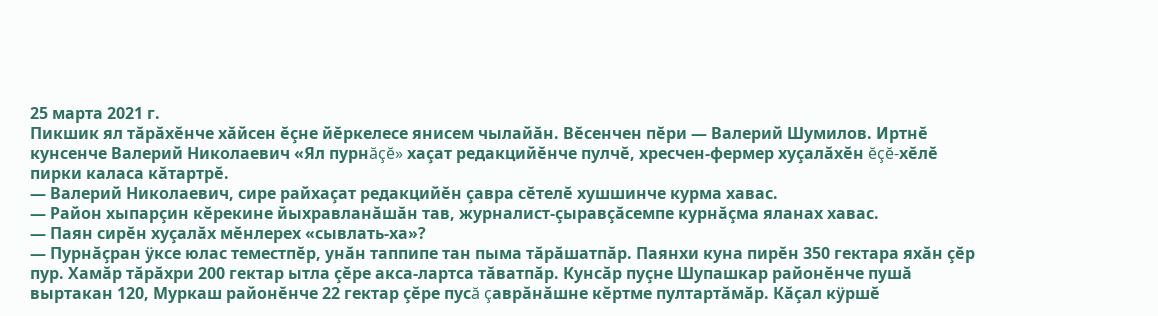25 марта 2021 г.
Пикшик ял тăрăхĕнче хăйсен ĕçне йĕркелесе янисем чылайăн. Вĕсенчен пĕри — Валерий Шумилов. Иртнĕ кунсенче Валерий Николаевич «Ял пурнăçĕ» хаçат редакцийĕнче пулчĕ, хресчен-фермер хуçалăхĕн ĕçĕ-хĕлĕ пирки каласа кăтартрĕ.
— Валерий Николаевич, сире райхаçат редакцийĕн çавра сĕтелĕ хушшинче курма хавас.
— Район хыпарçин кĕрекине йыхравланăшăн тав, журналист-çыравçăсемпе курнăçма яланах хавас.
— Паян сирĕн хуçалăх мĕнлерех «сывлать-ха»?
— Пурнăçран ÿксе юлас теместпĕр, унăн таппипе тан пыма тăрăшатпăр. Паянхи куна пирĕн 350 гектара яхăн çĕр пур. Хамăр тăрăхри 200 гектар ытла çĕре акса-лартса тăватпăр. Кунсăр пуçне Шупашкар районĕнче пушă выртакан 120, Муркаш районĕнче 22 гектар çĕре пусă çаврăнăшне кĕртме пултартăмăр. Кăçал кÿршĕ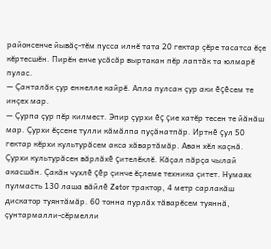районсенче йывăç-тĕм пусса илнĕ тата 20 гектар çĕре тасатса ĕçе кĕртесшĕн. Пирĕн енче усăсăр выртакан пĕр лаптăк та юлмарĕ пулас.
— Çанталăк çур еннелле кайрĕ. Апла пулсан çур аки ĕçĕсем те инçех мар.
— Çурпа çур пĕр килмест. Эпир çурхи ĕç çие хатĕр тесен те йăнăш мар. Çурхи ĕçсене тулли кăмăлпа пуçăнатпăр. Иртнĕ çул 50 гектар кĕрхи культурăсем акса хăвартăмăр. Аван хĕл каçнă. Çурхи культурăсен вăрлăхĕ çителĕклĕ. Кăçал пăрçа чылай акасшăн. Çакăн чухлĕ çĕр çинче ĕçлеме техника çитет. Нумаях пулмасть 130 лаша вăйлĕ Zetor трактор, 4 метр сарлакăш дискатор туянтăмăр. 60 тонна пурлăх тăварĕсем туяннă, çунтармалли-сĕрмелли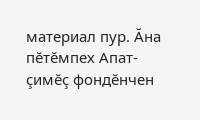материал пур. Ăна пĕтĕмпех Апат-çимĕç фондĕнчен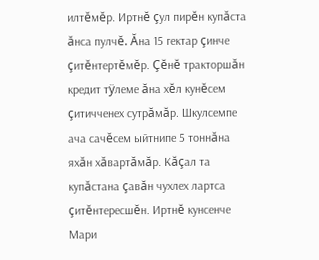илтĕмĕр. Иртнĕ çул пирĕн купăста ăнса пулчĕ. Ăна 15 гектар çинче çитĕнтертĕмĕр. Çĕнĕ тракторшăн кредит тÿлеме ăна хĕл кунĕсем çитичченех сутрăмăр. Шкулсемпе ача сачĕсем ыйтнипе 5 тоннăна яхăн хăвартăмăр. Кăçал та купăстана çавăн чухлех лартса çитĕнтересшĕн. Иртнĕ кунсенче Мари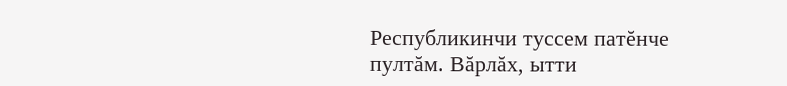Республикинчи туссем патĕнче пултăм. Вăрлăх, ытти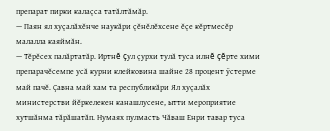препарат пирки калаçса татăлтăмăр.
— Паян ял хуçалăхĕнче наукăри çĕнĕлĕхсене ĕçе кĕртмесĕр малалла каяймăн.
— Тĕрĕсех палăртатăр. Иртнĕ çул çурхи тулă туса илнĕ çĕрте хими препарачĕсемпе усă курни клейковина шайне 28 процент ÿстерме май пачĕ. Çавна май хам та республикăри Ял хуçалăх министерстви йĕркелекен канашлусене, ытти мероприятие хутшăнма тăрăшатăп. Нумаях пулмасть Чăваш Енри тавар туса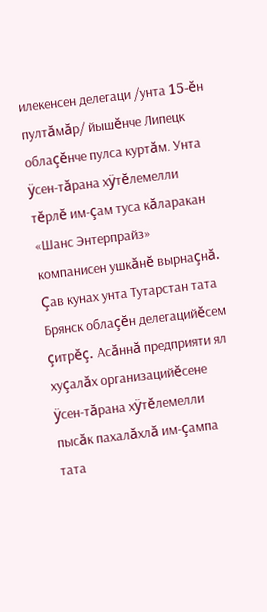илекенсен делегаци /унта 15-ĕн пултăмăр/ йышĕнче Липецк облаçĕнче пулса куртăм. Унта ÿсен-тăрана хÿтĕлемелли тĕрлĕ им-çам туса кăларакан «Шанс Энтерпрайз» компанисен ушкăнĕ вырнаçнă. Çав кунах унта Тутарстан тата Брянск облаçĕн делегацийĕсем çитрĕç. Асăннă предприяти ял хуçалăх организацийĕсене ÿсен-тăрана хÿтĕлемелли пысăк пахалăхлă им-çампа тата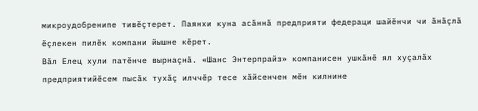микроудобренипе тивĕçтерет. Паянхи куна асăннă предприяти федераци шайĕнчи чи ăнăçлă ĕçлекен пилĕк компани йышне кĕрет.
Вăл Елец хули патĕнче вырнаçнă. «Шанс Энтерпрайз» компанисен ушкăнĕ ял хуçалăх предприятийĕсем пысăк тухăç илччĕр тесе хăйсенчен мĕн килнине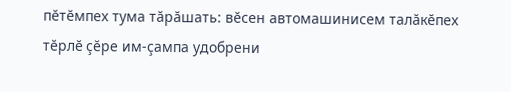пĕтĕмпех тума тăрăшать: вĕсен автомашинисем талăкĕпех тĕрлĕ çĕре им-çампа удобрени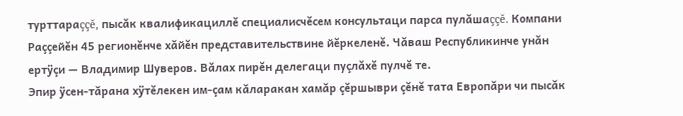турттараççĕ, пысăк квалификациллĕ специалисчĕсем консультаци парса пулăшаççĕ. Компани Раççейĕн 45 регионĕнче хăйĕн представительствине йĕркеленĕ. Чăваш Республикинче унăн ертÿçи — Владимир Шуверов. Вăлах пирĕн делегаци пуçлăхĕ пулчĕ те.
Эпир ÿсен-тăрана хÿтĕлекен им-çам кăларакан хамăр çĕршыври çĕнĕ тата Европăри чи пысăк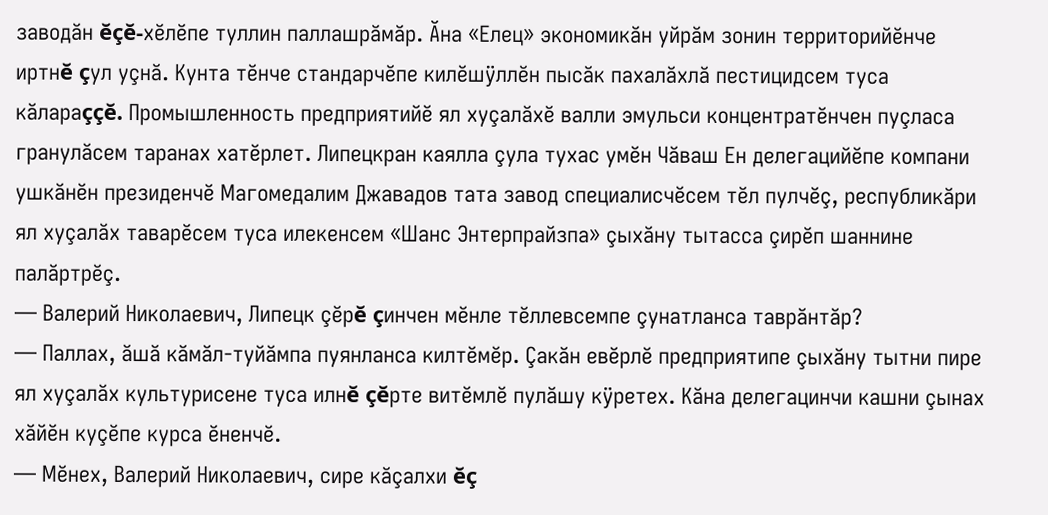заводăн ĕçĕ-хĕлĕпе туллин паллашрăмăр. Ăна «Елец» экономикăн уйрăм зонин территорийĕнче иртнĕ çул уçнă. Кунта тĕнче стандарчĕпе килĕшÿллĕн пысăк пахалăхлă пестицидсем туса кăлараççĕ. Промышленность предприятийĕ ял хуçалăхĕ валли эмульси концентратĕнчен пуçласа гранулăсем таранах хатĕрлет. Липецкран каялла çула тухас умĕн Чăваш Ен делегацийĕпе компани ушкăнĕн президенчĕ Магомедалим Джавадов тата завод специалисчĕсем тĕл пулчĕç, республикăри ял хуçалăх таварĕсем туса илекенсем «Шанс Энтерпрайзпа» çыхăну тытасса çирĕп шаннине палăртрĕç.
— Валерий Николаевич, Липецк çĕрĕ çинчен мĕнле тĕллевсемпе çунатланса таврăнтăр?
— Паллах, ăшă кăмăл-туйăмпа пуянланса килтĕмĕр. Çакăн евĕрлĕ предприятипе çыхăну тытни пире ял хуçалăх культурисене туса илнĕ çĕрте витĕмлĕ пулăшу кÿретех. Кăна делегацинчи кашни çынах хăйĕн куçĕпе курса ĕненчĕ.
— Мĕнех, Валерий Николаевич, сире кăçалхи ĕç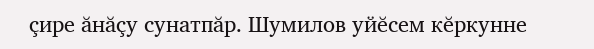çире ăнăçу сунатпăр. Шумилов уйĕсем кĕркунне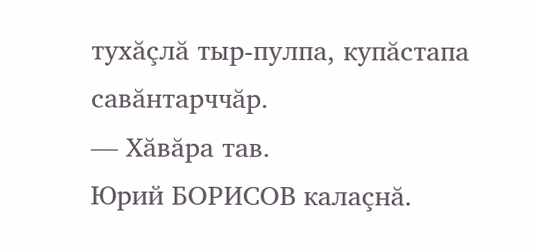тухăçлă тыр-пулпа, купăстапа савăнтарччăр.
— Хăвăра тав.
Юрий БОРИСОВ калаçнă.